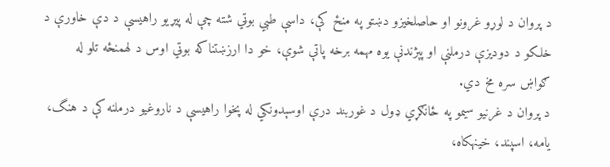د پروان د لوړو غرونو او حاصلخیزو دښتو په منځ کې، داسې طبي بوټي شته چې له پیړیو راهیسې د دې خاورې د خلکو د دودیزې درملنې او پېژندنې یوه مهمه برخه پاتې شوې، خو دا ارزښتناکه بوټي اوس د لهمنځه تلو له ګواښ سره مخ دي.
د پروان د غرنیو سیمو په ځانګړي ډول د غوربند درې اوسېدونکي له پخوا راهیسې د ناروغیو درملنه کې د هنگ، یامه، اسپند، خینهکاه،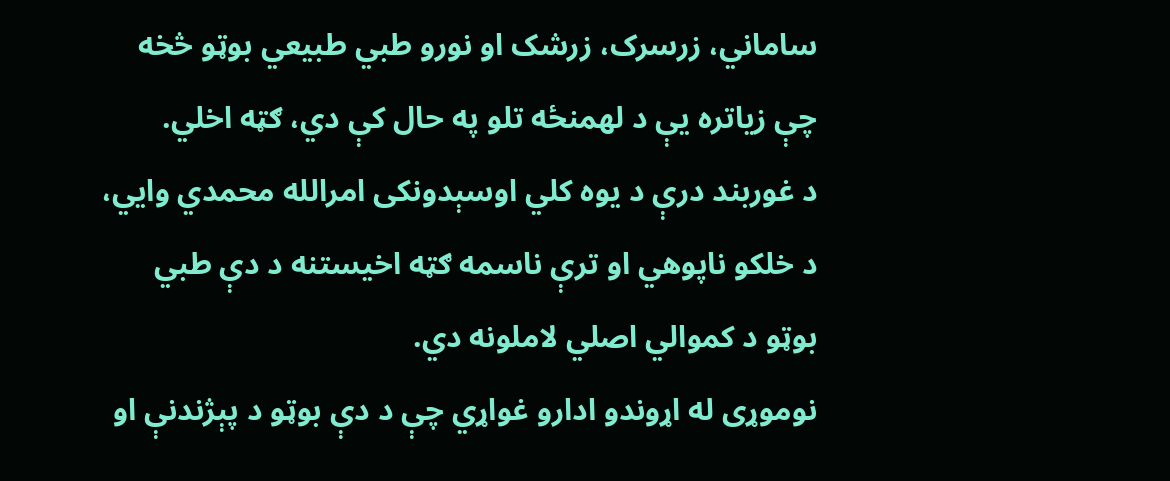ساماني، زرسرک، زرشک او نورو طبي طبیعي بوټو څخه چې زیاتره یې د لهمنځه تلو په حال کې دي، ګټه اخلي.
د غوربند درې د یوه کلي اوسېدونکی امرالله محمدي وايي، د خلکو ناپوهي او ترې ناسمه ګټه اخیستنه د دې طبي بوټو د کموالي اصلي لاملونه دي.
نوموړی له اړوندو ادارو غواړي چې د دې بوټو د پېژندنې او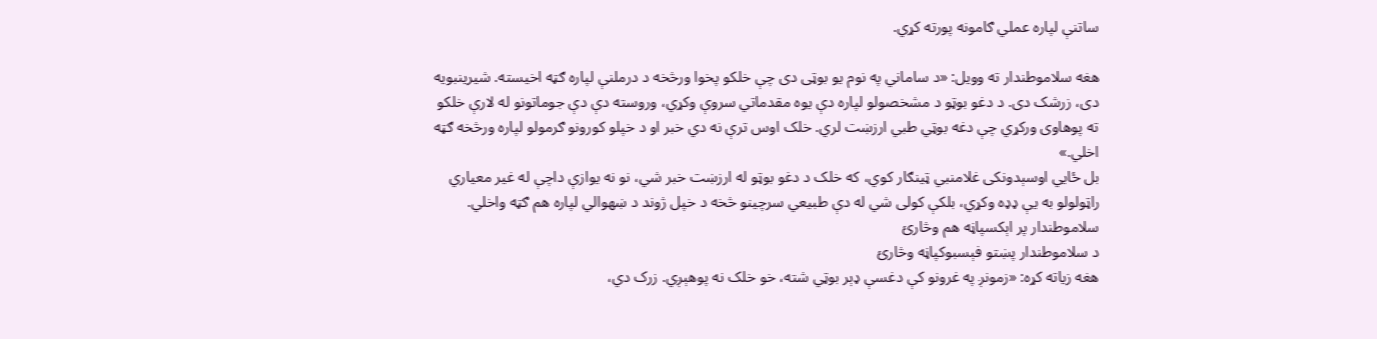ساتنې لپاره عملي ګامونه پورته کړي.

هغه سلاموطندار ته وویل: «د ساماني په نوم یو بوټی دی چې خلکو پخوا ورڅخه د درملنې لپاره ګټه اخیسته. شیرینبویه دی، زرشک دی. د دغو بوټو د مشخصولو لپاره دې یوه مقدماتي سروې وکړي، وروسته دې دې جوماتونو له لارې خلکو ته پوهاوی ورکړي چې دغه بوټي طبي ارزښت لري. خلک اوس ترې نه دي خبر او د خپلو کورونو ګرمولو لپاره ورڅخه ګټه اخلي.»
بل ځایي اوسېدونکی غلامنبي ټینګار کوي، که خلک د دغو بوټو له ارزښت خبر شي، نو نه یوازې داچې له غیر معیاري راټولولو به یې ډډه وکړي، بلکې کولی شي له دې طبیعي سرچینو څخه د خپل ژوند د ښهوالي لپاره هم ګټه واخلي.
سلاموطندار پر اېکسپاڼه هم وڅارئ
د سلاموطندار پښتو فېسبوکپاڼه وڅارئ
هغه زیاته کړه: «زمونږ په غرونو کې دغسې ډېر بوټي شته، خو خلک نه پوهېږي. زرک دي،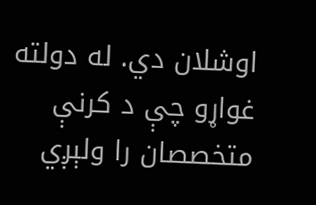اوشلان دي. له دولته غواړو چې د کرنې متخصصان را ولېږي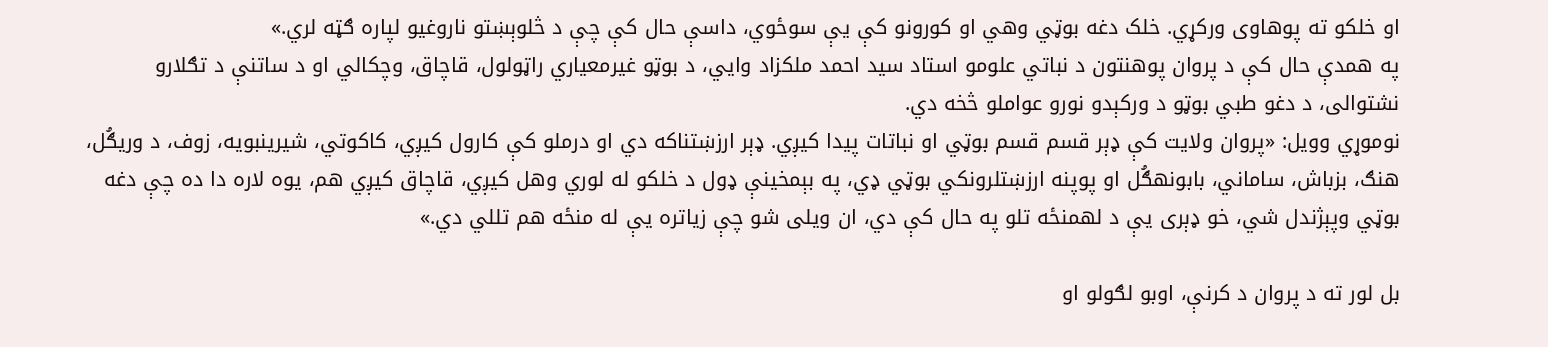او خلکو ته پوهاوی ورکړي. خلک دغه بوټي وهي او کورونو کې یې سوځوي، داسې حال کې چې د څلوېښتو ناروغیو لپاره ګټه لري.»
په همدې حال کې د پروان پوهنتون د نباتي علومو استاد سید احمد ملکزاد وايي، د بوټو غیرمعیاري راټولول، قاچاق، وچکالي او د ساتنې د تګلارو نشتوالی، د دغو طبي بوټو د ورکېدو نورو عواملو څخه دي.
نوموړي وویل: «پروان ولایت کې ډېر قسم قسم بوټي او نباتات پیدا کیږي. ډېر ارزښتناکه دي او درملو کې کارول کیږي، کاکوتي، شیرینبویه، زوف، د وريګُل، هنګ، بزباش، ساماني، بابونهګُل او پوپنه ارزښتلرونکي بوټي ډي، په بېمخینې ډول د خلکو له لوري وهل کیږي، قاچاق کیږي هم، یوه لاره دا ده چې دغه بوټي وپېژندل شي، خو ډېری یې د لهمنځه تلو په حال کې دي، ان ویلی شو چې زیاتره یې له منځه هم تللي دي.»

بل لور ته د پروان د کرنې، اوبو لګولو او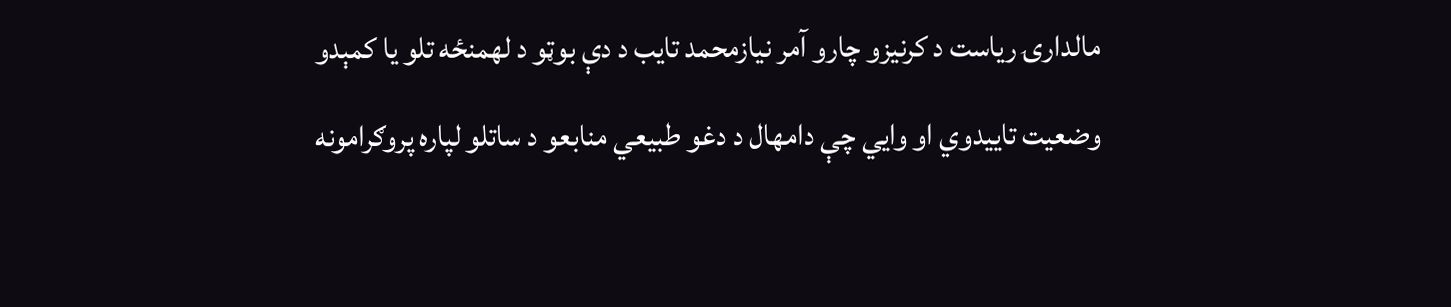مالدارۍ ریاست د کرنیزو چارو آمر نیازمحمد تایب د دې بوټو د لهمنځه تلو یا کمېدو وضعیت تاییدوي او وايي چې دامهال د دغو طبیعي منابعو د ساتلو لپاره پروګرامونه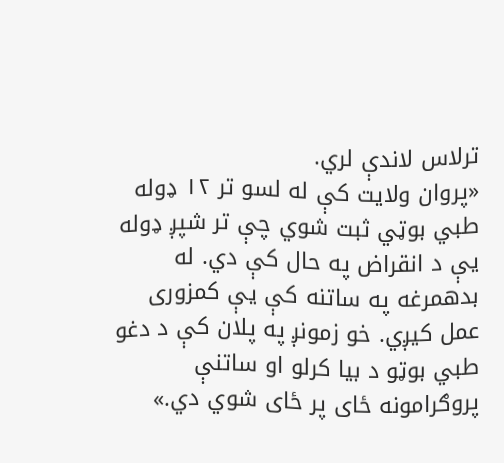ترلاس لاندې لري.
«پروان ولایت کې له لسو تر ۱۲ ډوله طبي بوټي ثبت شوي چې تر شپږ ډوله یې د انقراض په حال کې دي. له بدهمرغه په ساتنه کې یې کمزوری عمل کیږي. خو زمونږ په پلان کې د دغو طبي بوټو د بیا کرلو او ساتنې پروګرامونه ځای پر ځای شوي دي.»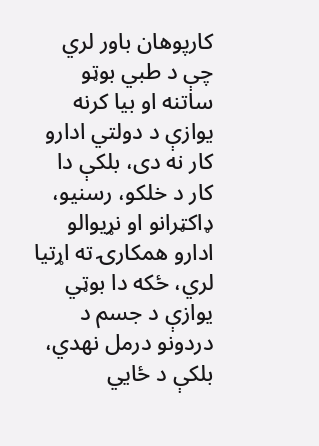کارپوهان باور لري چې د طبي بوټو ساتنه او بیا کرنه یوازې د دولتي ادارو کار نه دی، بلکې دا کار د خلکو، رسنیو، ډاکټرانو او نړیوالو ادارو همکارۍ ته اړتیا لري، ځکه دا بوټي یوازې د جسم د دردونو درمل نهدي، بلکې د ځایي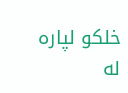خلکو لپاره له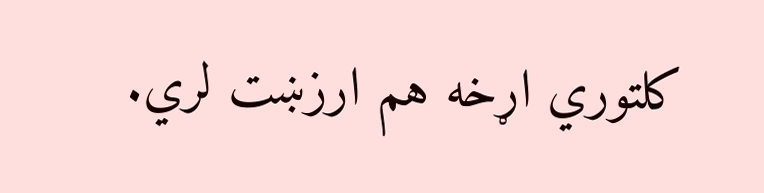کلتوري اړخه هم ارزښت لري.